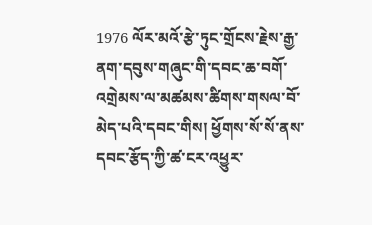1976 ལོར་མའོ་རྩེ་ཏུང་གྲོངས་རྗེས་རྒྱ་ནག་དབུས་གཞུང་གི་དབང་ཆ་བགོ་འགྲེམས་ལ་མཚམས་ཚིགས་གསལ་བོ་མེད་པའི་དབང་གིས། ཕྱོགས་སོ་སོ་ནས་དབང་རྩོད་ཀྱི་ཚ་ངར་འཕྱུར་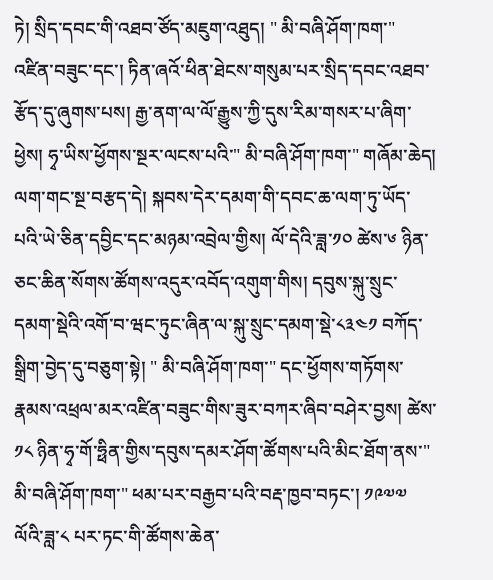ཏེ། སྲིད་དབང་གི་འཐབ་ཙོད་མཇུག་འཐུད། " མི་བཞི་ཤོག་ཁག་" འཛིན་བཟུང་དང་། ཏིན་ཞའོ་ཕིན་ཐེངས་གསུམ་པར་སྲིད་དབང་འཐབ་རྩོད་དུ་ཞུགས་པས། རྒྱ་ནག་ལ་ལོ་རྒྱུས་ཀྱི་དུས་རིམ་གསར་པ་ཞིག་ཕྱེས། ཧྭ་ཡིས་ཕྱོགས་སྔར་ལངས་པའི་" མི་བཞི་ཤོག་ཁག་" གཞོམ་ཆེད། ལག་གང་སྔ་བརྩད་དེ། སྐབས་དེར་དམག་གི་དབང་ཆ་ལག་ཏུ་ཡོད་པའི་ཡེ་ཅིན་དབྱིང་དང་མཉམ་འབྲེལ་གྱིས། ལོ་དེའི་ཟླ་༡༠ ཚེས་༦ ཉིན་ཅང་ཆིན་སོགས་ཚོགས་འདུར་འབོད་འགུག་གིས། དབུས་སྐུ་སྲུང་དམག་སྡེའི་འགོ་བ་ཝང་ཏུང་ཞིན་ལ་སྐུ་སྲུང་དམག་སྡེ་༨༣༤༡ བཀོད་སྒྲིག་བྱེད་དུ་བཅུག་སྟེ། " མི་བཞི་ཤོག་ཁག་" དང་ཕྱོགས་གཏོགས་རྣམས་འཕྲལ་མར་འཛིན་བཟུང་གིས་ཟུར་བཀར་ཞིབ་བཤེར་བྱས། ཚེས་༡༨ ཉིན་ཧྭ་གོ་ཧྥིན་གྱིས་དབུས་དམར་ཤོག་ཚོགས་པའི་མིང་ཐོག་ནས་" མི་བཞི་ཤོག་ཁག་" ཕམ་པར་བརྒྱབ་པའི་བརྡ་ཁྱབ་བཏང་། ༡༩༧༧ ལོའི་ཟླ་༨ པར་ཏང་གི་ཚོགས་ཆེན་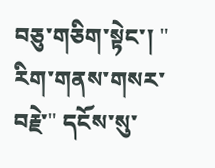བཅུ་གཅིག་སྟེང་། " རིག་གནས་གསར་བརྗེ་" དངོས་སུ་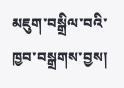མཇུག་བསྒྲིལ་བའི་ཁྱབ་བསྒྲགས་བྱས།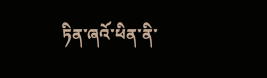ཏིན་ཞའོ་ཕིན་ནི་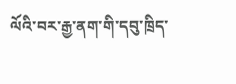ལོའི་བར་རྒྱ་ནག་གི་དབུ་ཁྲིད་